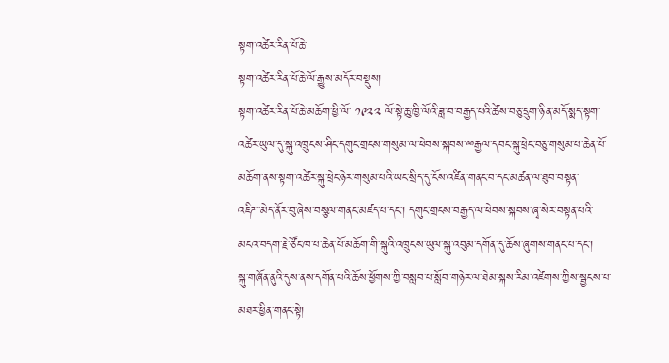སྟག་འཚེར་རིན་པོ་ཆེ་
སྟག་འཚེར་རིན་པོ་ཆེ་ལོ་རྒྱུས་མདོར་བསྡུས།
སྟག་འཚེར་རིན་པོ་ཆེ་མཆོག་ཕྱི་ལོ་ ༡༩༢༢ ལོ་སྟེ་ཆུ་ཁྱི་ལོའི་ཟླ་བ་བརྒྱད་པའི་ཚེས་བཅུ་དྲུག་ཉིན་མདོ་སྨད་སྟག་
འཚེར་ཡུལ་དུ་སྐུ་འཁྲུངས་ཤིང་དགུང་གྲངས་གསུམ་ལ་ཕེབས་སྐབས་ྋརྒྱལ་དབང་སྐུ་ཕྲེང་བཅུ་གསུམ་པ་ཆེན་པོ་
མཆོག་ནས་སྟག་འཚེར་སྐུ་ཕྲེང་ཉེར་གསུམ་པའི་ཡང་སྲིད་དུ་ངོས་འཛིན་གནང་བ་དང་མཚན་ལ་ཐུབ་བསྟན་
འཇིཌ་་མེད་ནོར་བུ་ཞེས་བསྩལ་གནང་མཛད་པ་དང་། དགུང་གྲངས་བརྒྱད་ལ་ཕེབས་སྐབས་ཞྭ་སེར་བསྟན་པའི་
མངའ་བདག་རྗེ་ཙོང་ཁ་པ་ཆེན་པོ་མཆོག་གི་སྐུའི་འཁྲུངས་ཡུལ་སྐུ་འབུམ་དགོན་དུ་ཆོས་ཞུགས་གནང་པ་དང་།
སྐུ་གཞོན་ནུའི་དུས་ནས་དགོན་པའི་ཆོས་ཕྱོགས་ཀྱི་བསླབ་པ་སློབ་གཉེར་ལ་ཐེམ་སྐས་རིམ་འཛེགས་ཀྱིས་སྦྱངས་པ་
མཐར་ཕྱིན་གནང་སྟེ།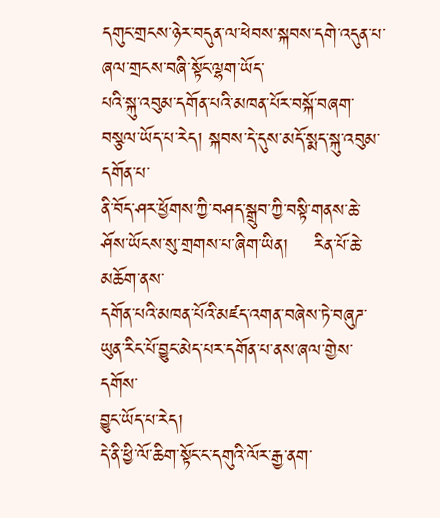དགུང་གྲངས་ཉེར་བདུན་ལ་ཕེབས་སྐབས་དགེ་འདུན་པ་ཞལ་གྲངས་བཞི་སྟོང་ལྷག་ཡོད་
པའི་སྐུ་འབུམ་དགོན་པའི་མཁན་པོར་བསྐོ་བཞག་བསྩལ་ཡོད་པ་རེད། སྐབས་དེ་དུས་མདོ་སྨད་སྐུ་འབུམ་དགོན་པ་
ནི་བོད་ཤར་ཕྱོགས་ཀྱི་བཤད་སྒྲུབ་ཀྱི་བསྟི་གནས་ཆེ་ཤོས་ཡོངས་སུ་གྲགས་པ་ཞིག་ཡིན།    རིན་པོ་ཆེ་མཆོག་ནས་
དགོན་པའི་མཁན་པོའི་མཛད་འགན་བཞེས་ཏེ་བཞུཌ་ཡུན་རིང་པོ་བྱུང་མེད་པར་དགོན་པ་ནས་ཞལ་གྱེས་དགོས་
བྱུང་ཡོད་པ་རེད།
དེ་ནི་ཕྱི་ལོ་ཆིག་སྟོང་ང་དགུའི་ལོར་རྒྱ་ནག་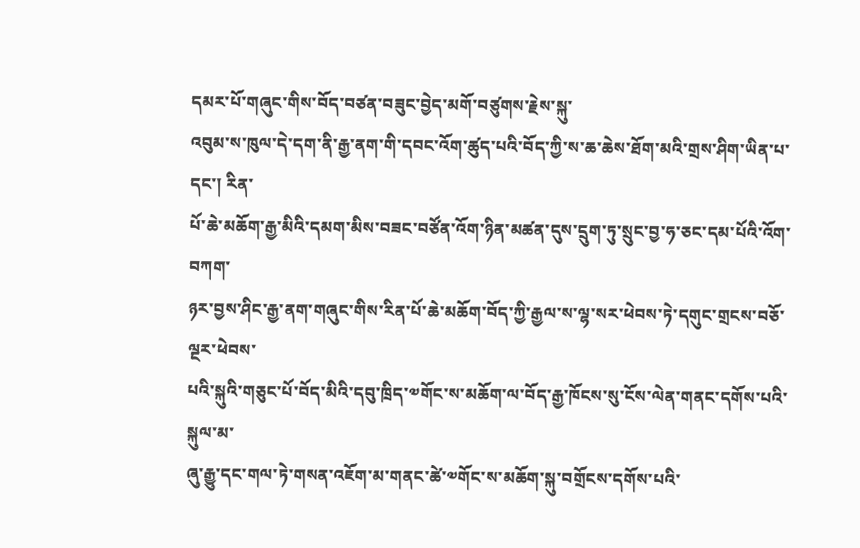དམར་པོ་གཞུང་གིས་བོད་བཙན་བཟུང་བྱེད་མགོ་བཙུགས་རྗེས་སྐུ་
འབུམ་ས་ཁུལ་དེ་དག་ནི་རྒྱ་ནག་གི་དབང་འོག་ཚུད་པའི་བོད་ཀྱི་ས་ཆ་ཆེས་ཐོག་མའི་གྲས་ཤིག་ཡིན་པ་དང་། རིན་
པོ་ཆེ་མཆོག་རྒྱ་མིའི་དམག་མིས་བཟང་བཙོན་འོག་ཉིན་མཚན་དུས་དྲུག་ཏུ་སྲུང་བྱ་ཧ་ཅང་དམ་པོའི་འོག་བཀག་
ཉར་བྱས་ཤིང་རྒྱ་ནག་གཞུང་གིས་རིན་པོ་ཆེ་མཆོག་བོད་ཀྱི་རྒྱལ་ས་ལྷ་སར་ཕེབས་ཏེ་དགུང་གྲངས་བཅོ་ལྔར་ཕེབས་
པའི་སྐུའི་གཅུང་པོ་བོད་མིའི་དབུ་ཁྲིད་༧གོང་ས་མཆོག་ལ་བོད་རྒྱ་ཁོངས་སུ་ངོས་ལེན་གནང་དགོས་པའི་སྐུལ་མ་
ཞུ་རྒྱུ་དང་གལ་ཏེ་གསན་འཇོག་མ་གནང་ཚེ་༧གོང་ས་མཆོག་སྐུ་བགྲོངས་དགོས་པའི་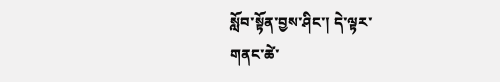སློབ་སྟོན་བྱས་ཤིང་། དེ་ལྟར་
གནང་ཚེ་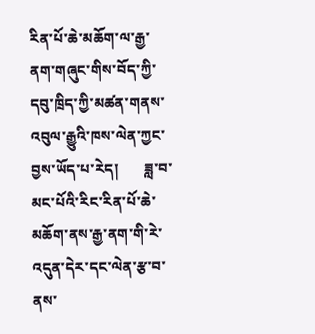རིན་པོ་ཆེ་མཆོག་ལ་རྒྱ་ནག་གཞུང་གིས་བོད་ཀྱི་དབུ་ཁྲིད་ཀྱི་མཚན་གནས་འབུལ་རྒྱུའི་ཁས་ལེན་ཀྱང་
བྱས་ཡོད་པ་རེད།       ཟླ་བ་མང་པོའི་རིང་རིན་པོ་ཆེ་མཆོག་ནས་རྒྱ་ནག་གི་རེ་འདུན་དེར་དང་ལེན་རྩ་བ་ནས་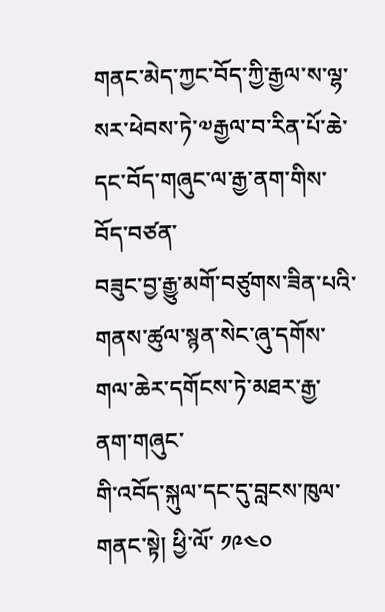གནང་མེད་ཀྱང་བོད་ཀྱི་རྒྱལ་ས་ལྷ་སར་ཕེབས་ཏེ་༧རྒྱལ་བ་རིན་པོ་ཆེ་དང་བོད་གཞུང་ལ་རྒྱ་ནག་གིས་བོད་བཙན་
བཟུང་བྱ་རྒྱུ་མགོ་བཙུགས་ཟིན་པའི་གནས་ཚུལ་སྙན་སེང་ཞུ་དགོས་གལ་ཆེར་དགོངས་ཏེ་མཐར་རྒྱ་ནག་གཞུང་
གི་འབོད་སྐུལ་དང་དུ་བླངས་ཁུལ་གནང་སྟེ། ཕྱི་ལོ་ ༡༩༤༠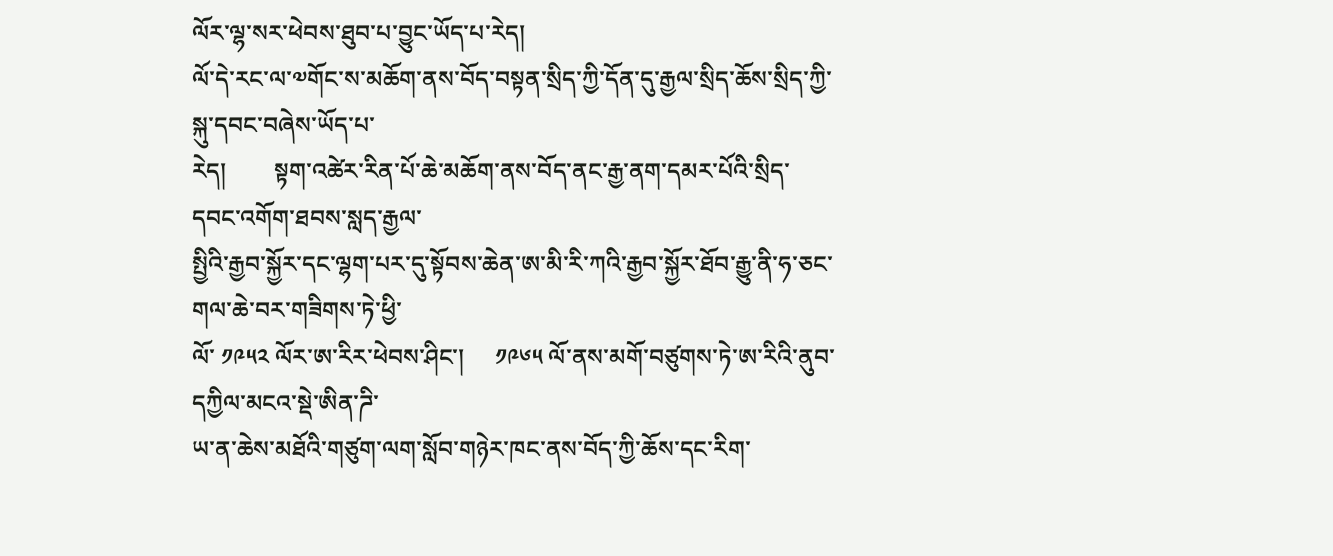ལོར་ལྷ་སར་ཕེབས་ཐུབ་པ་བྱུང་ཡོད་པ་རེད།
ལོ་དེ་རང་ལ་༧གོང་ས་མཆོག་ནས་བོད་བསྟན་སྲིད་ཀྱི་དོན་དུ་རྒྱལ་སྲིད་ཆོས་སྲིད་ཀྱི་སྐུ་དབང་བཞེས་ཡོད་པ་
རེད།        སྟག་འཚེར་རིན་པོ་ཆེ་མཆོག་ནས་བོད་ནང་རྒྱ་ནག་དམར་པོའི་སྲིད་དབང་འགོག་ཐབས་སླད་རྒྱལ་
སྤྱིའི་རྒྱབ་སྐྱོར་དང་ལྷག་པར་དུ་སྟོབས་ཆེན་ཨ་མི་རི་ཀའི་རྒྱབ་སྐྱོར་ཐོབ་རྒྱུ་ནི་ཧ་ཅང་གལ་ཆེ་བར་གཟིགས་ཏེ་ཕྱི་
ལོ་ ༡༩༥༢ ལོར་ཨ་རིར་ཕེབས་ཤིང་།     ༡༩༦༥ ལོ་ནས་མགོ་བཙུགས་ཏེ་ཨ་རིའི་ནུབ་དཀྱིལ་མངའ་སྡེ་ཨིན་ཌི་
ཡ་ན་ཆེས་མཐོའི་གཙུག་ལག་སློབ་གཉེར་ཁང་ནས་བོད་ཀྱི་ཆོས་དང་རིག་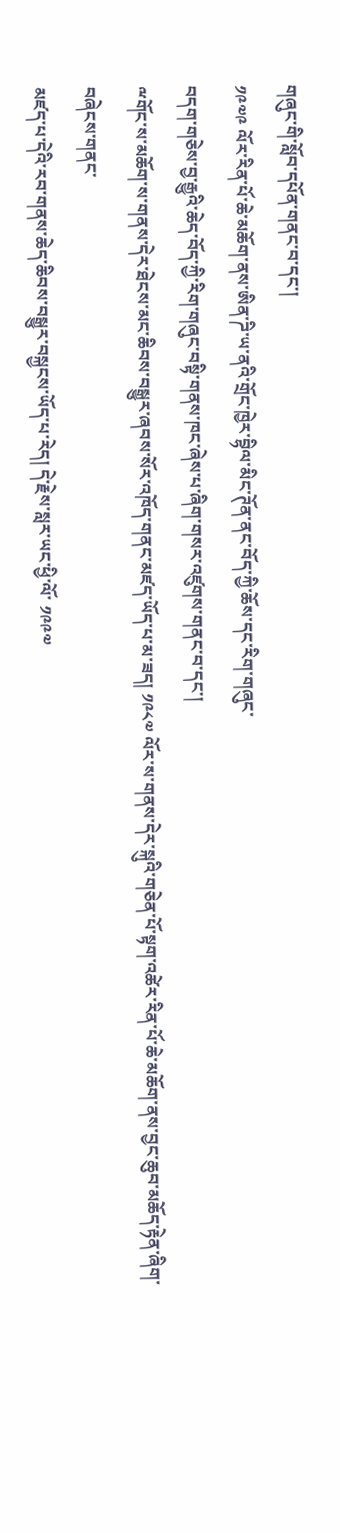གཞུང་གི་སློབ་དཔོན་གནང་བ་དང་།
༡༩༧༩ ལོར་རིན་པོ་ཆེ་མཆོག་ནས་ཨིན་ཌི་ཡ་ནའི་གྲོང་ཁྱེར་བྷིལ་མིང་ཊོན་ནང་བོད་ཀྱི་ཆོས་དང་རིག་གཞུང་
བདག་གཅེས་བྱ་རྒྱུའི་ཆེད་བོད་ཀྱི་རིག་གཞུང་བསྟི་གནས་ཁང་ཞེས་པ་ཞིག་གསར་འཛུགས་གནང་བ་དང་།
ྋགོང་ས་མཆོག་ས་གནས་དེར་ཐེངས་མང་ཆིབས་བསྒྱུར་ཞབས་སོར་འཁོད་གནང་མཛད་ཡོད་པ་མ་ཟད། ༡༩༨༧ ལོར་ས་གནས་དེར་སྐུའི་གཅེན་པོ་སྟག་འཚེར་རིན་པོ་ཆེ་མཆོག་ནས་བྱང་ཆུབ་མཆོད་རྟེན་ཞིག་བཞེངས་གནང་
མཛད་པ་དེའི་རབ་གནས་ཆེད་ཆིབས་བསྒྱུར་བསྐྱངས་ཡོད་པ་རེད། དེ་རྗེས་སླར་ཡང་ཕྱི་ལོ་ ༡༩༩༧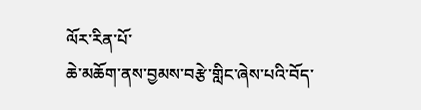ལོར་རིན་པོ་
ཆེ་མཆོག་ནས་བྱམས་བརྩེ་གླིང་ཞེས་པའི་བོད་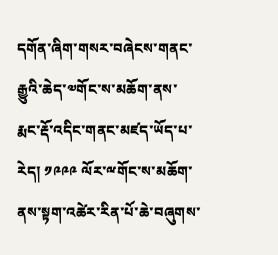དགོན་ཞིག་གསར་བཞེངས་གནང་རྒྱུའི་ཆེད་༧གོང་ས་མཆོག་ནས་
རྨང་རྡོ་འདིང་གནང་མཛད་ཡོད་པ་རེད། ༡༩༩༩ ལོར་ྋགོང་ས་མཆོག་ནས་སྟག་འཚེར་རིན་པོ་ཆེ་བཞུགས་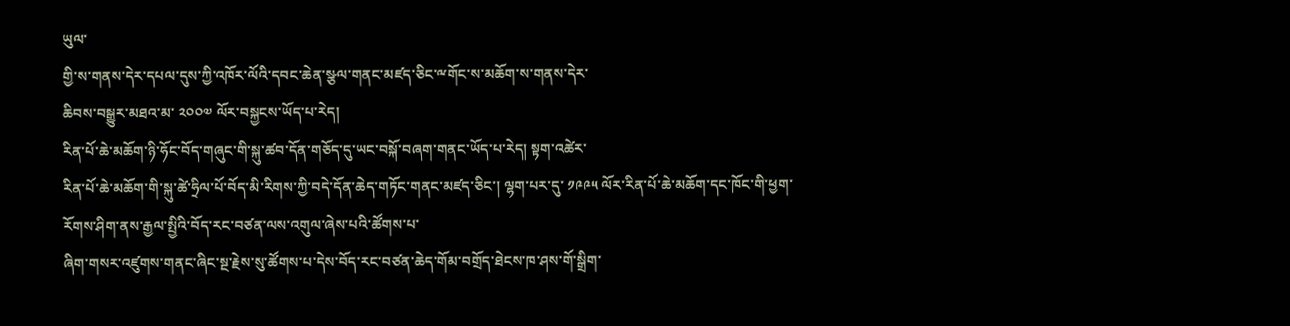ཡུལ་
གྱི་ས་གནས་དེར་དཔལ་དུས་ཀྱི་འཁོར་ལོའི་དབང་ཆེན་སྩལ་གནང་མཛད་ཅིང་ྋགོང་ས་མཆོག་ས་གནས་དེར་
ཆིབས་བསྒྱུར་མཐའ་མ་ ༢༠༠༧ ལོར་བསྐྱངས་ཡོད་པ་རེད།
རིན་པོ་ཆེ་མཆོག་ཉི་ཧོང་བོད་གཞུང་གི་སྐུ་ཚབ་དོན་གཅོད་དུ་ཡང་བསྐོ་བཞག་གནང་ཡོད་པ་རེད། སྟག་འཚེར་
རིན་པོ་ཆེ་མཆོག་གི་སྐུ་ཚེ་ཧྲིལ་པོ་བོད་མི་རིགས་ཀྱི་བདེ་དོན་ཆེད་གཏོང་གནང་མཛད་ཅིང་། ལྷག་པར་དུ་ ༡༩༩༥ ལོར་རིན་པོ་ཆེ་མཆོག་དང་ཁོང་གི་ཕྱག་རོགས་ཤིག་ནས་རྒྱལ་སྤྱིའི་བོད་རང་བཙན་ལས་འགུལ་ཞེས་པའི་ཚོགས་པ་
ཞིག་གསར་འཛུགས་གནང་ཞིང་སྔ་རྗེས་སུ་ཚོགས་པ་དེས་བོད་རང་བཙན་ཆེད་གོམ་བགྲོད་ཐེངས་ཁ་ཤས་གོ་སྒྲིག་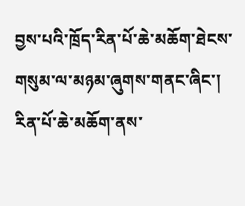བྱས་པའི་ཁྲོད་རིན་པོ་ཆེ་མཆོག་ཐེངས་གསུམ་ལ་མཉམ་ཞུགས་གནང་ཞིང་། རིན་པོ་ཆེ་མཆོག་ནས་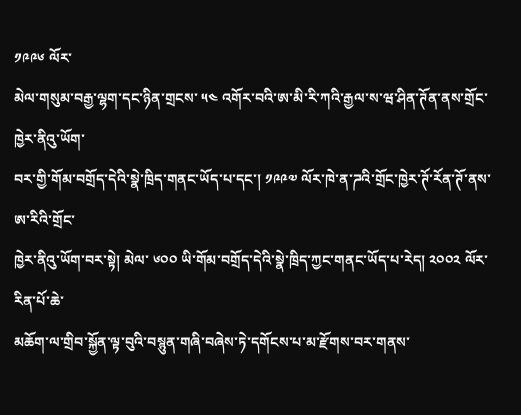༡༩༩༦ ལོར་
མེལ་གསུམ་བརྒྱ་ལྷག་དང་ཉིན་གྲངས་ ༥༤ འགོར་བའི་ཨ་མི་རི་ཀའི་རྒྱལ་ས་ཝ་ཤིན་ཊོན་ནས་གྲོང་ཁྱེར་ནིའུ་ཡོག་
བར་གྱི་གོམ་བགྲོད་དེའི་སྣེ་ཁྲིད་གནང་ཡོད་པ་དང་། ༡༩༩༧ ལོར་ཁེ་ན་ཌའི་གྲོང་ཁྱེར་ཊོ་རོན་ཊོ་ནས་ཨ་རིའི་གྲོང་
ཁྱེར་ནིའུ་ཡོག་བར་སྟེ། མེལ་ ༦༠༠ ཡི་གོམ་བགྲོད་དེའི་སྣེ་ཁྲིད་ཀྱང་གནང་ཡོད་པ་རེད། ༢༠༠༢ ལོར་རིན་པོ་ཆེ་
མཆོག་ལ་གྲིབ་སྐྱོན་ལྟ་བུའི་བསྙུན་གཞི་བཞེས་ཏེ་དགོངས་པ་མ་རྫོགས་བར་གནས་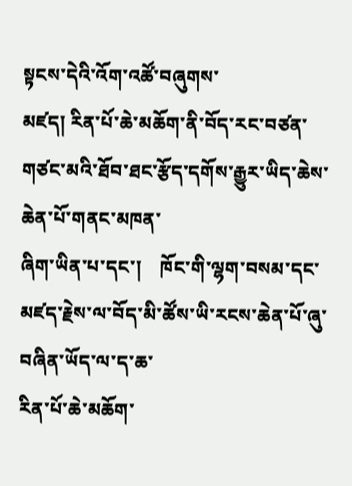སྟངས་དེའི་འོག་འཚོ་བཞུགས་
མཛད། རིན་པོ་ཆེ་མཆོག་ནི་བོད་རང་བཙན་གཙང་མའི་ཐོབ་ཐང་རྩོད་དགོས་རྒྱུར་ཡིད་ཆེས་ཆེན་པོ་གནང་མཁན་
ཞིག་ཡིན་པ་དང་།    ཁོང་གི་ལྷག་བསམ་དང་མཛད་རྗེས་ལ་བོད་མི་ཚོས་ཡི་རངས་ཆེན་པོ་ཞུ་བཞིན་ཡོད་ལ་ད་ཆ་
རིན་པོ་ཆེ་མཆོག་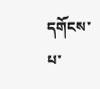དགོངས་པ་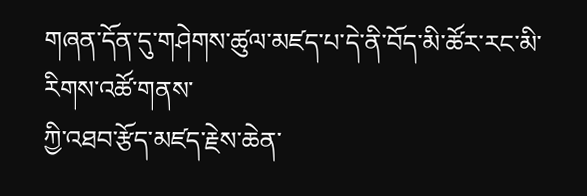གཞན་དོན་དུ་གཤེགས་ཚུལ་མཛད་པ་དེ་ནི་བོད་མི་ཚོར་རང་མི་རིགས་འཚོ་གནས་
ཀྱི་འཐབ་རྩོད་མཛད་རྗེས་ཆེན་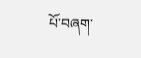པོ་བཞག་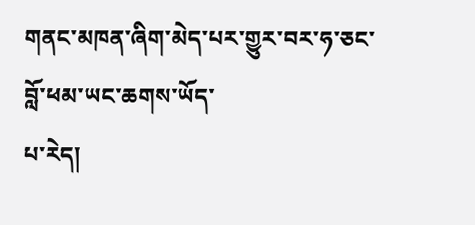གནང་མཁན་ཞིག་མེད་པར་གྱུར་བར་ཧ་ཅང་བློ་ཕམ་ཡང་ཆགས་ཡོད་
པ་རེད།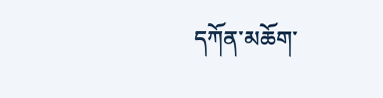དཀོན་མཆོག་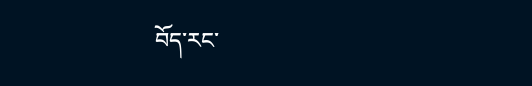བོད་རང་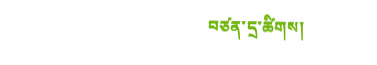བཙན་དྲ་ཚིགས།